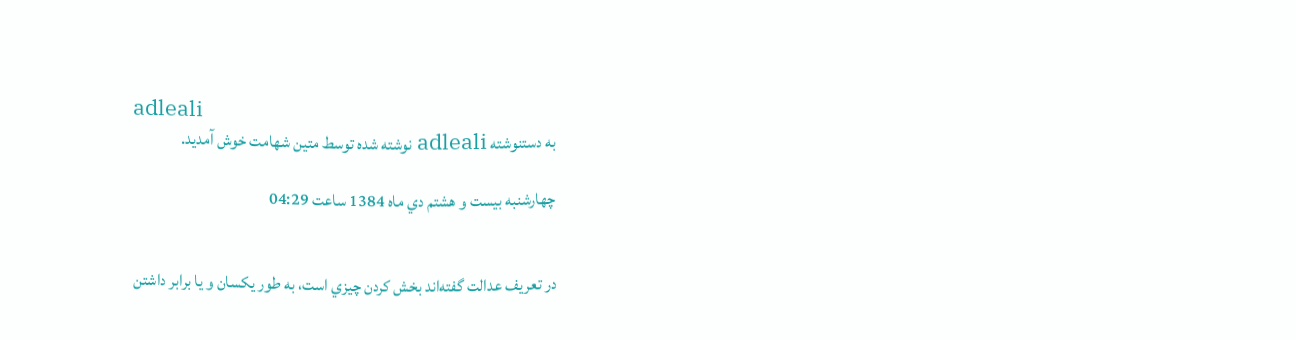adleali
به دستنوشته adleali نوشته شده توسط متين شهامت خوش آمدید.

چهارشنبه بيست و هشتم دي ماه 1384 ساعت 04:29


در تعريف عدالت گفته‌اند بخش كردن چيزي است، به طور يكسان و يا برابر داشتن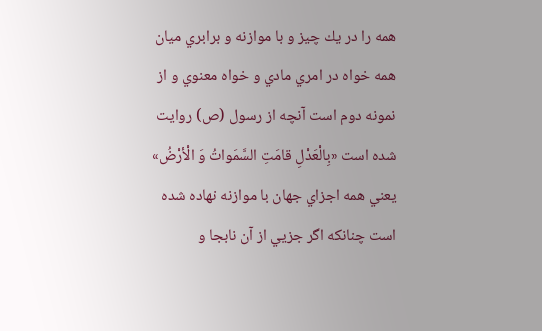همه را در يك چيز و با موازنه و برابري ميان همه خواه در امري مادي و خواه معنوي و از نمونه دوم است آنچه از رسول (ص) روايت شده است «بِالْعَدْلِ قامَتِ السَّمَواتُ وَ الْأرْضُ» يعني همه اجزاي جهان با موازنه نهاده شده است چنانكه اگر جزيي از آن نابجا و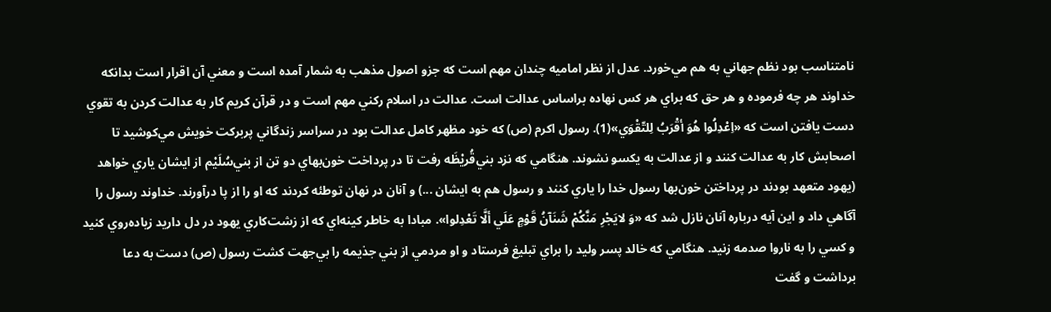نامتناسب بود نظم جهاني به هم مي‌خورد. عدل از نظر اماميه چندان مهم است كه جزو اصول مذهب به شمار آمده است و معني آن اقرار است بدانكه خداوند هر چه فرموده و هر حق كه براي هر كس نهاده براساس عدالت است. عدالت در اسلام ركني مهم است و در قرآن كريم كار به عدالت كردن به تقوي دست يافتن است كه «اِعْدِلُوا هُوَ أقْرَبُ لِلتّقْوَي»(1). رسول اكرم (ص) كه خود مظهر كامل عدالت بود در سراسر زندگاني پربركت خويش مي‌كوشيد تا اصحابش كار به عدالت كنند و از عدالت به يكسو نشوند. هنگامي كه نزد بني‌قُريْظَه رفت تا در پرداخت خون‌بهاي دو تن از بني‌سُلَيْم از ايشان ياري خواهد (يهود متعهد بودند در پرداختن خون‌بها رسول خدا را ياري كنند و رسول هم به ايشان ...) و آنان در نهان توطئه كردند كه او را از پا درآورند. خداوند رسول را آگاهي داد و اين آيه درباره آنان نازل شد كه «وَ لايَجْرِ مَنَّكُمْ شَنَآنُ قَوْمٍ عَلَي ألَّا تَعْدِلوا». مبادا به خاطر كينه‌اي كه از زشت‌كاري يهود در دل داريد زياده‌روي كنيد و كسي را به ناروا صدمه زنيد. هنگامي كه خالد پسر وليد را براي تبليغ فرستاد و او مردمي از بني جذيمه را بي‌جهت كشت رسول (ص) دست به دعا برداشت و گفت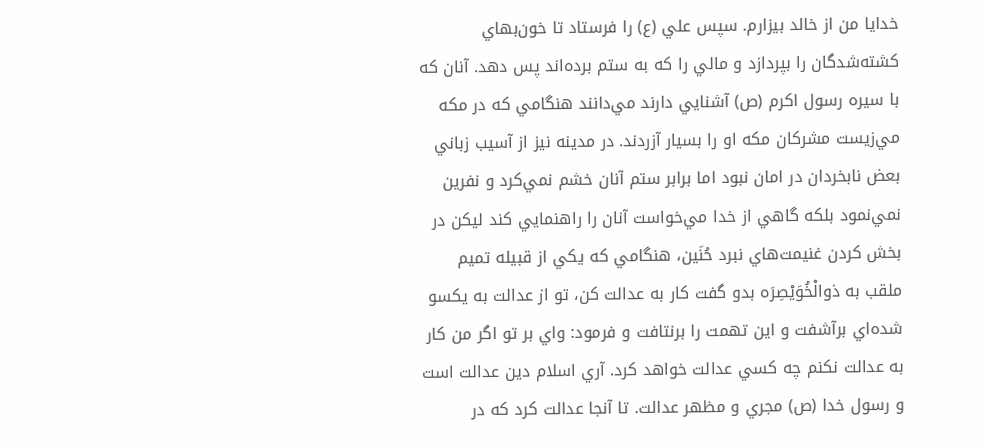خدايا من از خالد بيزارم. سپس علي (ع) را فرستاد تا خون‌بهاي كشته‌شدگان را بپردازد و مالي را كه به ستم برده‌اند پس دهد. آنان كه با سيره رسول اكرم (ص) آشنايي دارند مي‌دانند هنگامي كه در مكه مي‌زيست مشركان مكه او را بسيار آزردند. در مدينه نيز از آسيب زباني بعض نابخردان در امان نبود اما برابر ستم آنان خشم نمي‌كرد و نفرين نمي‌نمود بلكه گاهي از خدا مي‌خواست آنان را راهنمايي كند ليكن در بخش كردن غنيمت‌هاي نبرد حُنَين، هنگامي كه يكي از قبيله تميم ملقب به ذوالْخُوَيْصِرَه بدو گفت كار به عدالت كن، تو از عدالت به يكسو شده‌اي برآشفت و اين تهمت را برنتافت و فرمود: واي بر تو اگر من كار به عدالت نكنم چه كسي عدالت خواهد كرد. آري اسلام دين عدالت است و رسول خدا (ص) مجري و مظهر عدالت. تا آنجا عدالت كرد كه در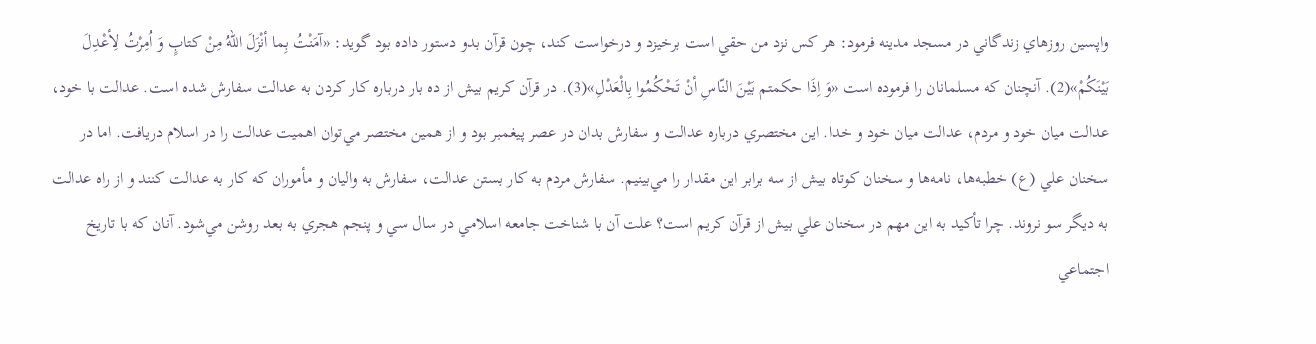واپسين روزهاي زندگاني در مسجد مدينه فرمود: هر كس نزد من حقي است برخيزد و درخواست كند، چون قرآن بدو دستور داده بود گويد: «آمَنْتُ بِما أنْزَلَ اللهُ مِنْ كتابٍ وَ اُمِرْتُ لِأعْدِلَ بَيْنَكُمْ»(2). آنچنان كه مسلمانان را فرموده است «وَ اِذَا حكمتم بَيْنَ النّاسِ أنْ تَحْكُمُوا بِالْعَدْلِ»(3). در قرآن كريم بيش از ده بار درباره كار كردن به عدالت سفارش شده است. عدالت با خود، عدالت ميان خود و مردم، عدالت ميان خود و خدا. اين مختصري درباره عدالت و سفارش بدان در عصر پيغمبر بود و از همين مختصر مي‌توان اهميت عدالت را در اسلام دريافت. اما در سخنان علي (ع) خطبه‌ها، نامه‌ها و سخنان كوتاه بيش از سه برابر اين مقدار را مي‌بينيم. سفارش مردم به كار بستن عدالت، سفارش به واليان و مأموران كه كار به عدالت كنند و از راه عدالت به ديگر سو نروند. چرا تأكيد به اين مهم در سخنان علي بيش از قرآن كريم است؟ علت آن با شناخت جامعه اسلامي در سال سي و پنجم هجري به بعد روشن مي‌شود. آنان كه با تاريخ اجتماعي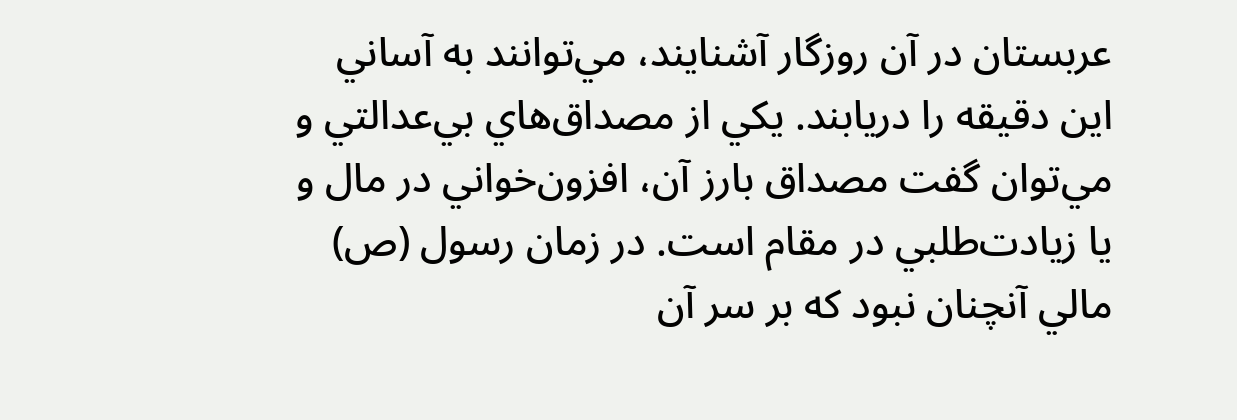عربستان در آن روزگار آشنايند، مي‌توانند به آساني اين دقيقه را دريابند. يكي از مصداق‌هاي بي‌عدالتي و مي‌توان گفت مصداق بارز آن، افزون‌خواني در مال و يا زيادت‌طلبي در مقام است. در زمان رسول (ص) مالي آنچنان نبود كه بر سر آن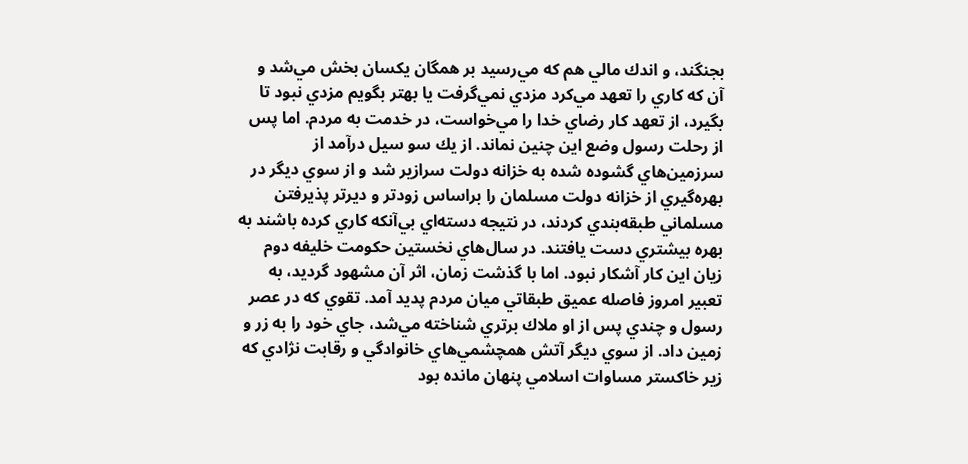بجنگند، و اندك مالي هم كه مي‌رسيد بر همگان يكسان بخش مي‌شد و آن كه كاري را تعهد مي‌كرد مزدي نمي‌گرفت يا بهتر بگويم مزدي نبود تا بگيرد، از تعهد كار رضاي خدا را مي‌خواست، در خدمت به مردم. اما پس از رحلت رسول وضع اين چنين نماند. از يك سو سيل درآمد از سرزمين‌هاي گشوده شده به خزانه دولت سرازير شد و از سوي ديگر در بهره‌گيري از خزانه دولت مسلمان را براساس زودتر و ديرتر پذيرفتن مسلماني طبقه‌بندي كردند، در نتيجه دسته‌اي بي‌آنكه كاري كرده باشند به بهره بيشتري دست يافتند. در سال‌هاي نخستين حكومت خليفه دوم زيان اين كار آشكار نبود. اما با گذشت زمان، ‌اثر آن مشهود گرديد، به تعبير امروز فاصله عميق طبقاتي ميان مردم پديد آمد. تقوي كه در عصر رسول و چندي پس از او ملاك برتري شناخته مي‌شد، جاي خود را به زر و زمين داد. از سوي ديگر آتش همچشمي‌هاي خانوادگي و رقابت نژادي كه زير خاكستر مساوات اسلامي پنهان مانده بود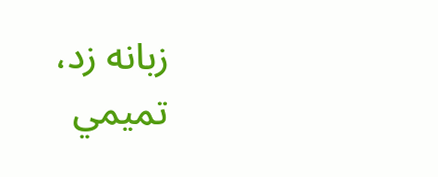زبانه زد، تميمي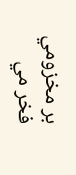بر مخزومي فخر مي